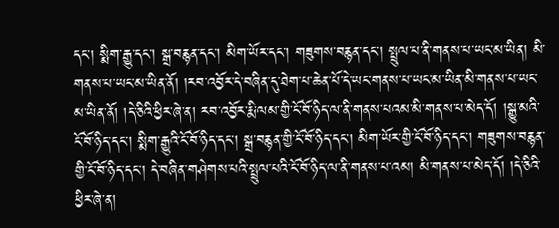དང་། སྨིག་རྒྱུ་དང་། སྒྲ་བརྙན་དང་། མིག་ཡོར་དང་། གཟུགས་བརྙན་དང་། སྤྲུལ་པ་ནི་གནས་པ་ཡང་མ་ཡིན། མི་གནས་པ་ཡང་མ་ཡིན་ནོ། །རབ་འབྱོར་དེ་བཞིན་དུ་ཐེག་པ་ཆེན་པོ་དེ་ཡང་གནས་པ་ཡང་མ་ཡིན་མི་གནས་པ་ཡང་མ་ཡིན་ནོ། །དེ་ཅིའི་ཕྱིར་ཞེ་ན། རབ་འབྱོར་རྨི་ལམ་གྱི་ངོ་བོ་ཉིད་ལ་ནི་གནས་པའམ་མི་གནས་པ་མེད་དོ། །སྒྱུ་མའི་ངོ་བོ་ཉིད་དང་། སྨིག་རྒྱུའི་ངོ་བོ་ཉིད་དང་། སྒྲ་བརྙན་གྱི་ངོ་བོ་ཉིད་དང་། མིག་ཡོར་གྱི་ངོ་བོ་ཉིད་དང་། གཟུགས་བརྙན་གྱི་ངོ་བོ་ཉིད་དང་། དེ་བཞིན་གཤེགས་པའི་སྤྲུལ་པའི་ངོ་བོ་ཉིད་ལ་ནི་གནས་པ་འམ། མི་གནས་པ་མེད་དོ། །དེ་ཅིའི་ཕྱིར་ཞེ་ན།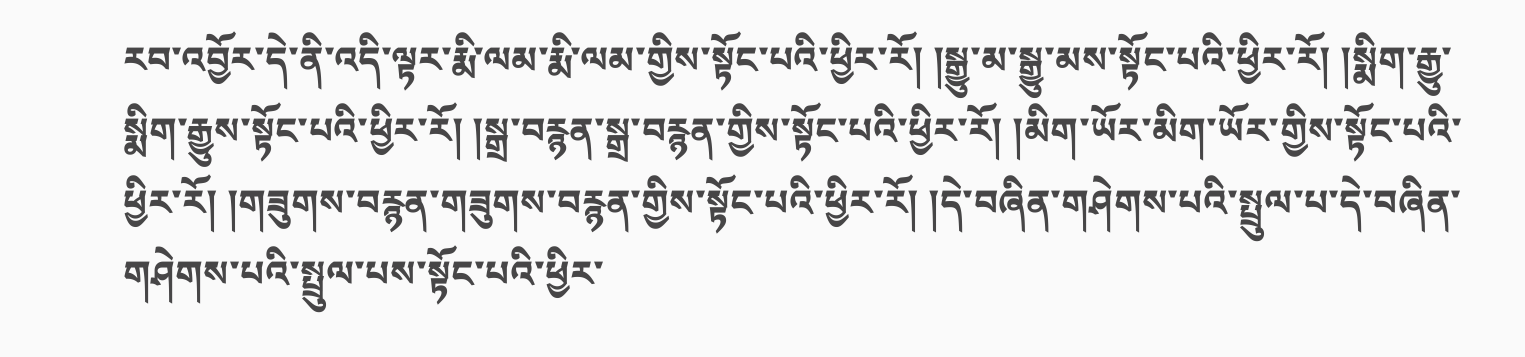རབ་འབྱོར་དེ་ནི་འདི་ལྟར་རྨི་ལམ་རྨི་ལམ་གྱིས་སྟོང་པའི་ཕྱིར་རོ། །སྒྱུ་མ་སྒྱུ་མས་སྟོང་པའི་ཕྱིར་རོ། །སྨིག་རྒྱུ་སྨིག་རྒྱུས་སྟོང་པའི་ཕྱིར་རོ། །སྒྲ་བརྙན་སྒྲ་བརྙན་གྱིས་སྟོང་པའི་ཕྱིར་རོ། །མིག་ཡོར་མིག་ཡོར་གྱིས་སྟོང་པའི་ཕྱིར་རོ། །གཟུགས་བརྙན་གཟུགས་བརྙན་གྱིས་སྟོང་པའི་ཕྱིར་རོ། །དེ་བཞིན་གཤེགས་པའི་སྤྲུལ་པ་དེ་བཞིན་གཤེགས་པའི་སྤྲུལ་པས་སྟོང་པའི་ཕྱིར་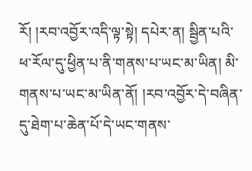རོ། །རབ་འབྱོར་འདི་ལྟ་སྟེ། དཔེར་ན། སྦྱིན་པའི་ཕ་རོལ་དུ་ཕྱིན་པ་ནི་གནས་པ་ཡང་མ་ཡིན། མི་གནས་པ་ཡང་མ་ཡིན་ནོ། །རབ་འབྱོར་དེ་བཞིན་དུ་ཐེག་པ་ཆེན་པོ་དེ་ཡང་གནས་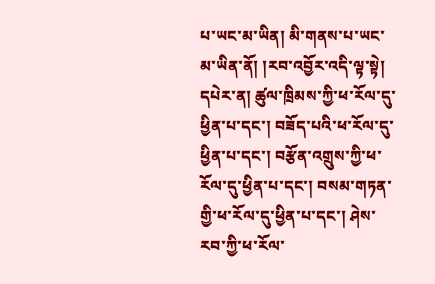པ་ཡང་མ་ཡིན། མི་གནས་པ་ཡང་མ་ཡིན་ནོ། །རབ་འབྱོར་འདི་ལྟ་སྟེ། དཔེར་ན། ཚུལ་ཁྲིམས་ཀྱི་ཕ་རོལ་དུ་ཕྱིན་པ་དང་། བཟོད་པའི་ཕ་རོལ་དུ་ཕྱིན་པ་དང་། བརྩོན་འགྲུས་ཀྱི་ཕ་རོལ་དུ་ཕྱིན་པ་དང་། བསམ་གཏན་གྱི་ཕ་རོལ་དུ་ཕྱིན་པ་དང་། ཤེས་རབ་ཀྱི་ཕ་རོལ་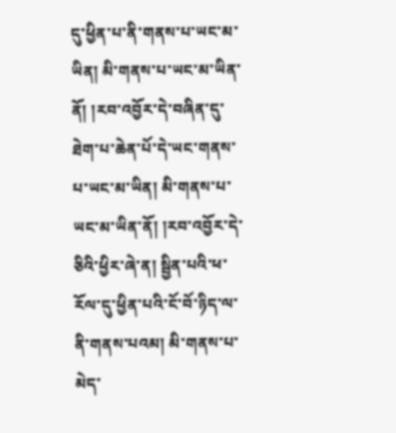དུ་ཕྱིན་པ་ནི་གནས་པ་ཡང་མ་ཡིན། མི་གནས་པ་ཡང་མ་ཡིན་ནོ། །རབ་འབྱོར་དེ་བཞིན་དུ་ཐེག་པ་ཆེན་པོ་དེ་ཡང་གནས་པ་ཡང་མ་ཡིན། མི་གནས་པ་ཡང་མ་ཡིན་ནོ། །རབ་འབྱོར་དེ་ཅིའི་ཕྱིར་ཞེ་ན། སྦྱིན་པའི་ཕ་རོལ་དུ་ཕྱིན་པའི་ངོ་བོ་ཉིད་ལ་ནི་གནས་པའམ། མི་གནས་པ་མེད་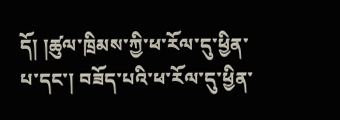དོ། །ཚུལ་ཁྲིམས་ཀྱི་ཕ་རོལ་དུ་ཕྱིན་པ་དང་། བཟོད་པའི་ཕ་རོལ་དུ་ཕྱིན་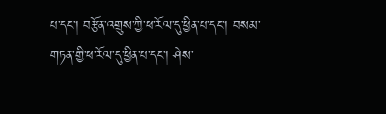པ་དང་། བརྩོན་འགྲུས་ཀྱི་ཕ་རོལ་དུ་ཕྱིན་པ་དང་། བསམ་གཏན་གྱི་ཕ་རོལ་དུ་ཕྱིན་པ་དང་། ཤེས་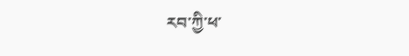རབ་ཀྱི་ཕ་